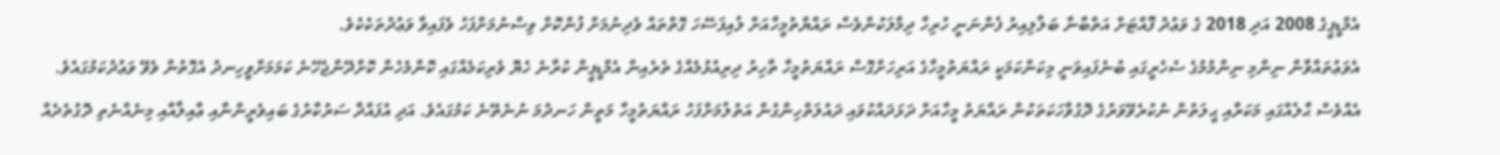އެމްޑީޕީގެ 2008 އަދި 2018 ގެ ވަޢުދު ފޮއްޓަށް އަތްބާނާ ބަލާލިއިރު ފެންނަނީ ހުރިހާ ދިމާލަކުންވެސް ރައްޔްތުމީހާއަށް ލުއިފަސޭހަ ގޮތްތައް ވެދިނުމަށް ފުންކޮށް ވިސްނުމަށްފަހު ވެފައިވާ ވަޢުދުތަކެކެވެ.
އެވަޢުތައްވާން ނިންމި ނިންމުމުގެ ސެހެރީގައި ބުނެފައިވަނީ މިކަންކަމަކީ ރައްޔަތުމީހާގެ އަރިހަށްގޮސް ރައްޔަތުމީހާ ތާހިރު ދިރިއުޅުމެއްގެ ތެރެއިން އެމްޑީޕީން ކުރާނެ ހެޔޮ ވެރިކަމެއްގައި ކޮންމެހެން ކޮށްދޭންޖެހޭނެ ކަމަމަށްވީހިނދު އެގޮތުން ވެވޭ ވަޢުދުކަމުގައެވެ.
އެއްވެސް ޙާލެއްގައި މަކަރާއި ޙީލަތުން ނުކުރެވޭވަރުގެ ދޮގުވާހަކަތަކުން ރައްޔަތު މީހާއަށް ދަޅަދައްކުވައި ދައުލަތްހިންގުން އަތުލުމަށްފަހު ރައްޔަތުމީހާ މަތީން ހަނދުމަ ނުނެތޭނެ ކަމުގައެވެ. އަދި އުފައްދާ ސަރުކާރުގެ ބައިވެރީންނާއި ޢާއިލާއާއި މިނެއްނެތި ދޮގުތެދެއް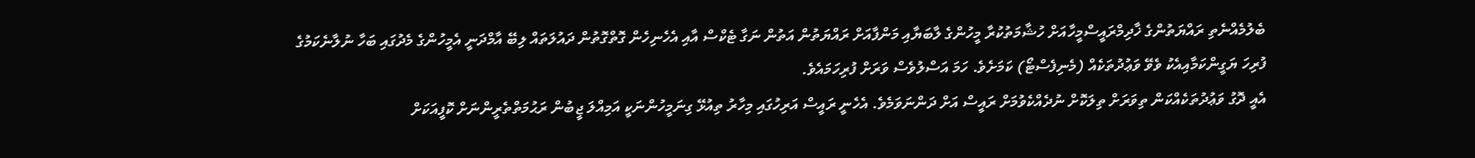ބެލުމެއްނެތި ރައްޔަތުންގެ ޚާދިމްރައީސްމީހާއަށް ހުޝާމަތުކުރާ މީހުންގެ ލާބަޔާއި މަންފާއަށް ރައްޔަތުން އަތުން ނަގާ ޓެކްސް އާއި އެހެނިހެން ގޮތްގޮތުން ދައުލަތައް ލިބޭ އާމްދަނީ އެމީހުންގެ މެދުގައި ބަހާ ނުލާނެކަމުގެ ފުރިހަ ޔަގީންކަމާއިއެކު ވެވޭ ވަޢުދުތަކެއް (މެނިފެސްޓޯ) ކަމަށެވެ. ހަމަ އަސްލުވެސް ވަރަށް ފުރިހަމައެވެ.
އެއީ ދޮގު ވަޢުދުތަކެއްކަން ތިވަރަށް ތިލަކޮށް ނުދެއްކެވުމަށް ރައީސް އަށް ދަންނަވަމެވެ. އެހެނީ ރައީސް އަރިހުގައި މިހާރު ތިއުޅޭ ގިނަމީހުންނަކީ އަމިއްލަ ޖީބުން ރަޙުމަތްތެރީންނަށް ކޮފީއަކަށް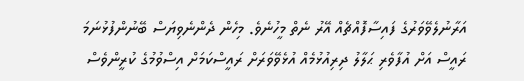އަރާނުލެވޭވަރުގެ ފައިސާފޮއްޗެއް އޭރު ނެތް މީހުނެވެ. މިހެން ދެންނެވިޔަސް ބޭނުންފުޅުނަމަ ރައީސް އަށް އުފާވެރި ޙަލާލު ދިރިއުޅުމެއް އުޅެވޭވަރަށް ރައީސްކަމަށް އިސްވުމުގެ ކުރީންވެސް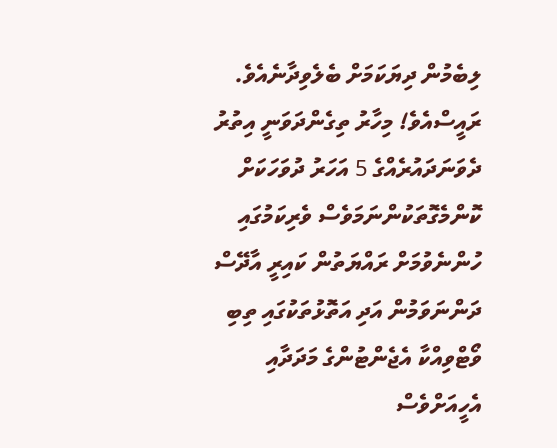ލިބެމުން ދިޔަކަމަށް ބެލެވިދާނެއެވެ.
ރައީސްއެވެ! މިހާރު ތިގެންދަވަނީ އިތުރު ދެވަނަދައުރެއްގެ 5 އަހަރު ދުވަހަކަށް ކޮންމެގޮތަކުންނަމަވެސް ވެރިކަމުގައި ހުންނެވުމަށް ރައްޔަތުން ކައިރީ އާދޭސް ދަންނަވަމުން އަދި އަތޮޅުތަކުގައި ތިބި ވޯޓްވިއްކާ އެޖެންޓުންގެ މަދަދާއި އެހީއަށްވެސް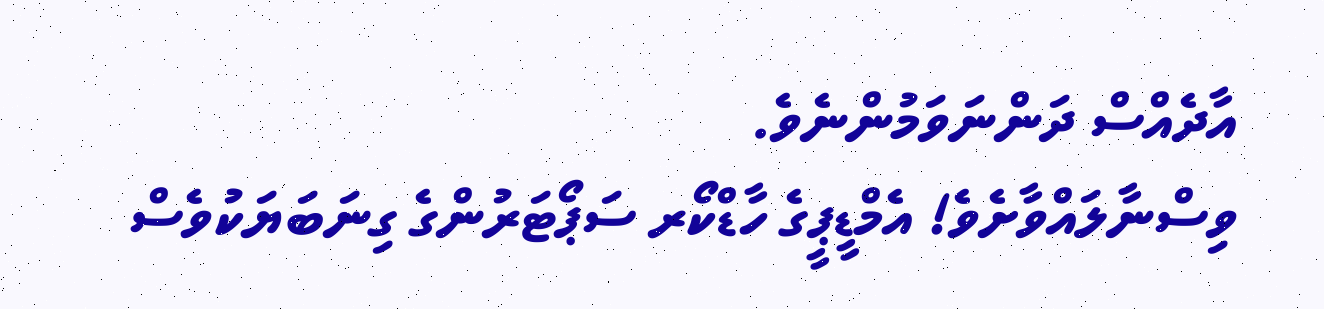އާދެއްސް ދަންނަވަމުންނެވެ.
ވިސްނާލައްވާށެވެ! އެމްޑީޕީގެ ހާޑްކޯރ ސަޕޯޓަރުންގެ ގިނަބަޔަކުވެސް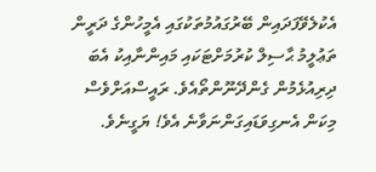އެކުލެވޭފަދައިން ބޭރުގައުމުތަކުގައި އެމީހުންގެ ދަރީން ތަޢުލީމު ޙާސިލް ކުރުމަށްޓަކައި މައިންނާއިކު އެބަ ދިރިއުޅެމުން ގެންދޭނޫންތޯއެވެ. ރައީސްއަށްވެސް މިކަން އެނގިވަޑައިގަންނަވާނެ އެވެ! ޔަގީނެވެ.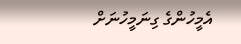އެމީހުންގެ ގިނަމީހުނަށް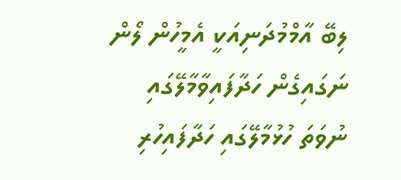ލިބޭ އާމްމުދަނިއަކީ އެމީހުން ލޯން ނަގައިގެން ހަދާފައިވާމާލޭގައި ނުވަތަ ހުޅުމާލޭގައި ހަދާފައިހުރި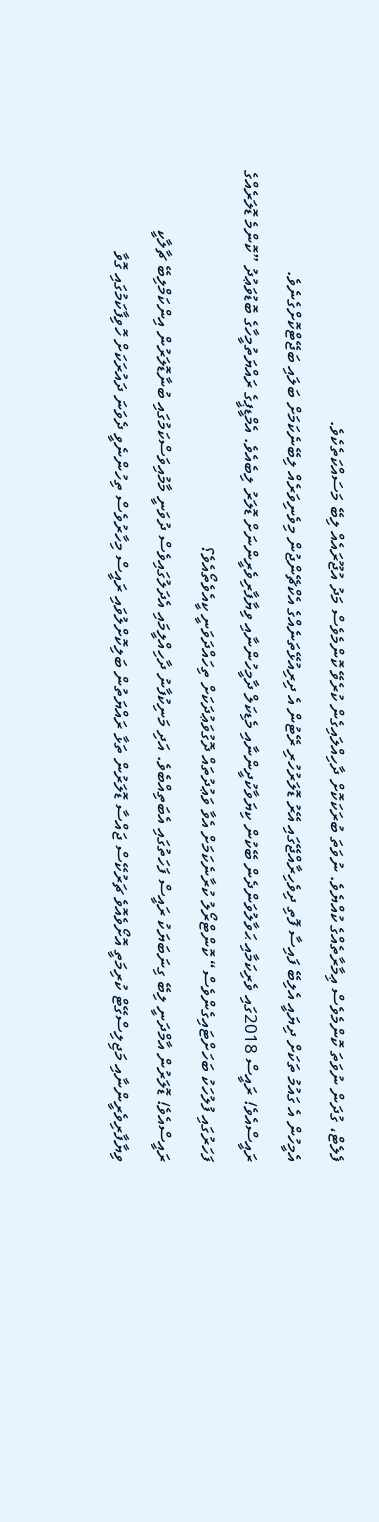ފެލެޓް، ގުދަން ނުވަތަ ކޮންމެވެސް ޢިމާރާތެއްގެ ކުއްޔެވެ. ނުވަތަ ބުރަކަކޮށް ދާހިއްލައިގެން ކުރެވޭ ކޮންމެވެސް މަދު އުޖޫރައެއް ލިބޭ މަސައްކަތެކެވެ.
އެމީހުން އެ ގައުމު ތަކަށް ދިޔައީ އެލިބޭ ފައިސާ ފޮތި ދިވެހިރާއްޖޭގައި އޭރު ޑޮލަރުހުރި ރޭޓުން އެ ދިރިއުޅޭތަނެއްގެ އެކްޗޭންޖުން މިވެނިވަރެއް ލިބޭނެކަމަށް ބަލައި ބަޖޭޓްކޮށްގެނެވެ.
ރައީސްއެވެ! ރައީސް 2018ގައި ވެރިކަމާއި ޙަވާލުވަންދެން ބޭކުން ކިޔަވާކުދީންނާއި މެޑިކަލް ދާމީހުންނާއި ވިޔާފާރިވެރީންނަށް ޑޮލަރު ލިބެއެވެ. އެމްޑީޕީގެ ރައްޔަތުމީހާގެ ބޮޑުވަޢުދު ”ކޮންމެ ޑޮލަރެއްގެ ފަހަރުގައި ފުލުހަކު ބަހަށްޓައިގެންވެސް“ ކޮންޓްރޯލު ކުރާނެކަމަށް އެވާ ވަޢުދުތައް ދޮގުވަޢުދަކަށް ތިހައްދަވަނީ ކީއެވެތޯއެވެ؟
ރައީސްއެވެ! ޑޮލަރުން އާމްދަނީ ލިބޭ ގިނަބަޔަކު ރައީސް ފަހަތުގައި އެބަތިއްބެވެ. އަދި މަނިކުފާނު ދާހިއްލީމައި އެދަލުގައިވެސް ދުވަނީ މާމުއިވަސްކަމުގައި ބުނާޑޮލަރުން އިންކަމްލިބޭ ޗާލާކީ ވިޔާފާރިވެރީންނާއި މަޖިލިސްގޭޓް ކުރިމަތީ އޮށޯވެއޮވެ ޗަރުކޭސް ޖައްސާ ޑޮލަރުން ތަޅާ ރައްޔަތުން ބަލިކޮށްލުވައި ރައީސް މިހާރުވެސް ތިހުންނެވީ ދެވަނަ ދައުރަކަށް ހޮވިފާކަމުގައި ގޮވާ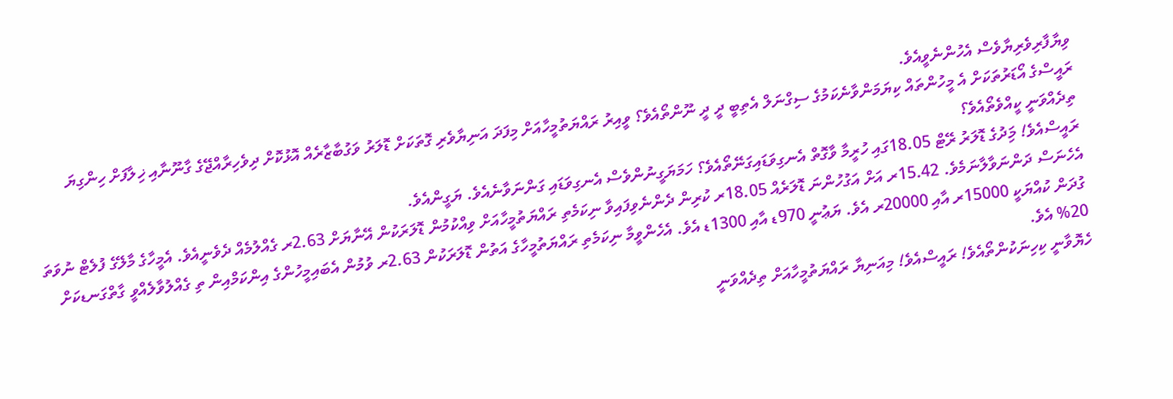ވިޔާފާރިވެރިޔާވެސް އެހުންނެވީއެވެ.
ރައީސްގެ އޯޑަރުތަކަށް އެ މީހުންތައް ކިޔަމަންވާނެކަމުގެ ސިގްނަލް އެތިބީ ދީ ދީ ނޫންތޯއެވެ؟ ވީއިރު ރައްޔަތުމީހާއަށް މިފަދަ އަނިޔާވެރި ގޮތަކަށް ޑޮލަރު ވަގުބާޒާރެއް އޮޅުކޮށް ދިވެހިރާއްޖޭގެ ގާނޫނާއި ޚިލާފަށް ހިންގިޔަ ތިދެއްވަނީ ކީއްވެތޯއެވެ؟
ރައީސްއެވެ! މިަދުގެ ޑޮލަރު ރޭޓް 18.05ގައި ހުރީމާ ވާގޮތް އެނގިވަޑައިގަނޭތޯއެވެ؟ ހަމަޔަގީނުންވެސް އެނގިވަޑައި ގަންނަވާނެއެވެ. ޔަގީންއެވެ.
އެހެނަސް ދަންނަވާލާނަމެވެ. 15.42ރ އަށް އަގުހުންނަ ޑޮލަރެއް 18.05ރ ކުރިން ދެންނެވިފައިވާ ނިކަމެތި ރައްޔަތުމީހާއަށް ވިއްކުމުން ޑޮލަރަކުން އޭނާޔަށް 2.63ރ ގެއްލުމެއް ދެވެނީއެވެ. އެމީހާގެ މާލޭގެ ފުލެޓް ނުވަތަ ގުދަން ކުއްޔަކީ 15000ރ އާއި 20000ރ އެވެ. ޔަޢުނީ 970ޑ އާއި 1300ޑ އެވެ. އެހެންވީމާ ނިކަމެތި ރައްޔަތުމީހާގެ އަތުން ޑޮލަރަކުން 2.63ރ ވުމުން އެބައިމީހުންގެ އިންކަމްއިން ތި ގެއްލުވާލެއްވީ ގާތްގަނޑކަށް 20% އެވެ.
ހެޔޮވާނީ ކިހިނަކުންތޯއެވެ! ރައީސްއެވެ! މިއަނިޔާ ރައްޔަތުމީހާއަށް ތިދެއްވަނީ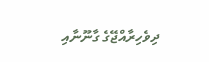ދިވެހިރާއްޖޭގެ ގާނޫނާއި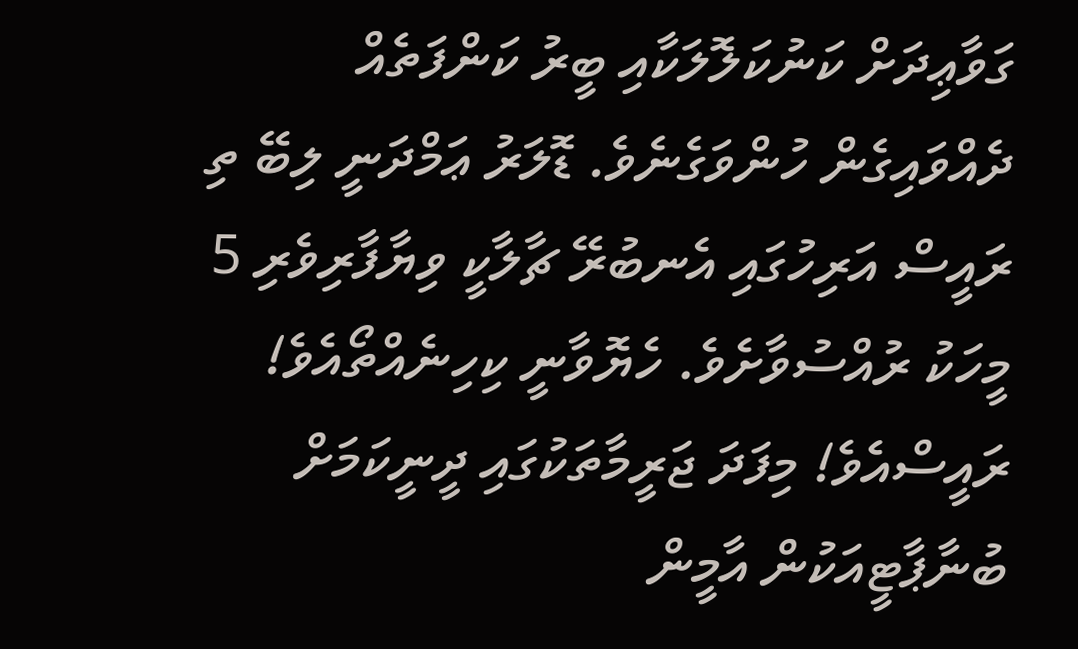ގަވާޢިދަށް ކަނުކަލޮލަކާއި ބީރު ކަންފަތެއް ދެއްވައިގެން ހުންވަގެނެވެ. ޑޮލަރު ޢަމްދަނީ ލިބޭ ތި ރައީސް އަރިހުގައި އެނބުރޭ ޗާލާކީ ވިޔާފާރިވެރި 5 މީހަކު ރުއްސުވާށެވެ. ހެޔޮވާނީ ކިހިނެއްތޯއެވެ!
ރައީސްއެވެ! މިފަދަ ޖަރީމާތަކުގައި ދީނީކަމަށް ބުނާޕާޓީއަކުން އާމީން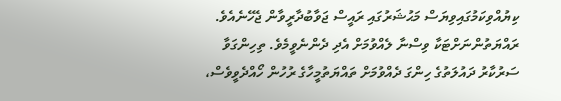ކިޔުއްވިކަމުގައިވިޔަސް މަޙުޝަރުގައި ރައީސް ޖަވާބުދާރީވާން ޖެހޭނެއެވެ. ރައްޔަތުންނަށްޓަކާ ވިސްނާ ލެއްވުމަށް އެދި ދެންނެވީމެވެ. ތިހިންގަވާ ސަރުކާރު ދައުލަތުގެ ހިންގަ ދެއްވުމަށް ތައްޔަތުމީހާގެ ރުހުން ހޯއްދެވީވެސް،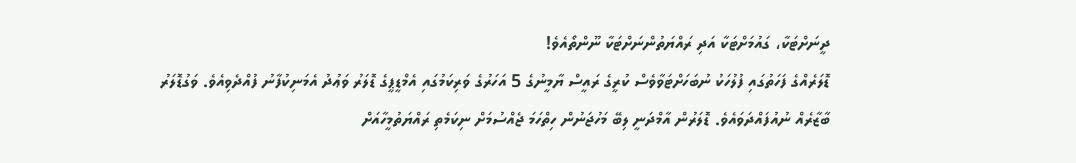ދީނަށްޓަކާ، ގައުމަށްޓަކާ އަދި ރައްޔަތުންނަށްޓަކާ ނޫންތޯއެވެ!
ޑޮލަރެއްގެ ފަހަތުގައި ފުލުހަކު ނުބަހަށްޓަވާވެސް ކުރީގެ ރައީސް ޔާމީނުގެ 5 އަހަރުގެ ވަރިކަމުގައި އެމްޑީޕީގެ ޑޮލަރު ވަޢުދު އެމަނިކުފާނު ފުއްދެވިއެވެ. ވަގުޑޮލަރު ބާޒާރެއް ނުއުފައްދަވައެވެ. ޑޮލަރުން އާމްދަނީ ލިބޭ މަހުޖަނުން ހިތްހަމަ ޖެއްސުމަށް ނިކަމެތި ރައްޔަތުމީހާއަށް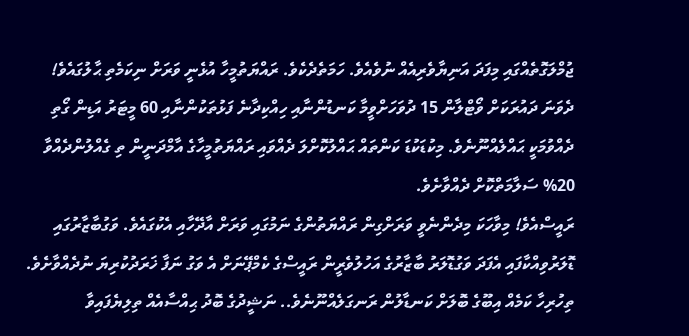ޖުމްލަގޮތެއްގައި މިފަދަ އަނިޔާވެރިއެއް ނުވެއެވެ. ހަމަތެދެކެވެ. ރައްޔަތުމީހާ އުޅެނީ ވަރަށް ނިކަމެތި ޙާލުގައެވެ!
ދެވަނަ ދައުރަކަށް ވޯޓްލާން 15 ދުވަހަށްވީމާ ކަނޑުންނާއި ހިއްކިދާނެ ފަޅުތަކުންނާއި 60 މީޓަރު އަޑިން ގޯތި ދެއްވުމަކީ ޙައްލެއްނޫނެވެ. މިކުޑަކުޑަ ކަންތައް ޙައްލުކޮށްލަ ދެއްވައި ރައްޔަތުމީހާގެ އާމްދަނީން ތި ގެއްލުންދެއްވާ 20% ސަލާމަތްކޮށް ދެއްވާށެވެ.
ރައީސްއެވެ! މިވާހަކަ މިދެންނެވީ ވަރަށްގިން ރައްޔަތުންގެ ނަމުގައި ވަރަށް އާދޭހާއި އެކުގައެވެ. ވަގުބާޒާރުގައި ޑޮލަރުވިއްކާފައި އެފަދަ ވަގުޑޮލަރު ބާޒާރުގެ އަހުލުވެރީން ރައީސްގެ ކެމްޕޭނަށް އެ ވަގު ނަފާ ޚަރަދުކުރިޔަ ނުދެއްވާށެވެ.
ތިހުރިހާ ކަމެއް އިބޫގެ ބޮލަށް ކަނޑާލުން ރަނގަލެއްނޫނެވެ.. ނަޝީދުގެ ބޮދު ޙިއްސާއެއް ތިލިޔެފައިވާ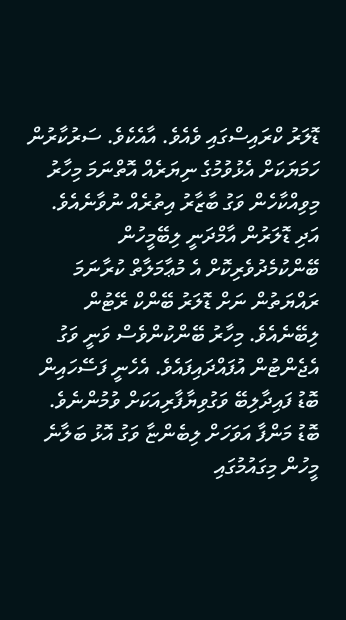ޑޮލަރު ކްރައިސްގައި ވެއެވެ. އާއެކެވެ. ސަރުކާރުން ހަމަޔަކަށް އެޅުވުމުގެ ނިޔަރެއް އޮތްނަމަ މިހާރު މިވިއްކާހެން ވަގު ބާޒާރު އިތުރެއް ނުވާނެއެވެ. އަދި ޑޮލަރުން އާމްދަނީ ލިބޭމީހުން ބޭންކުމެދުވެރިކޮށް އެ މުޢާމަލާތް ކުރާނަމަ ރައްޔަތުން ނަށް ޑޮލަރު ބޭންކް ރޭޓުން ލިބޭނެއެވެ. މިހާރު ބޭންކުންވެސް ވަނީ ވަގު އެޖެންޓުން އުފައްދައިފައެވެ. އެހެނީ ފަސޭހައިން ބޮޑު ފައިދާލިބޭ ވަގުވިޔާފާރިއަކަށް ވުމުންނެވެ. ބޮޑު މަންފާ އަވަހަށް ލިބެންޏާ ވަގު އޮޅު ބަލާނެ މީހުން މިގައުމުގައި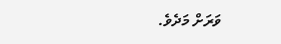ވަރަށް މަދެވެ.